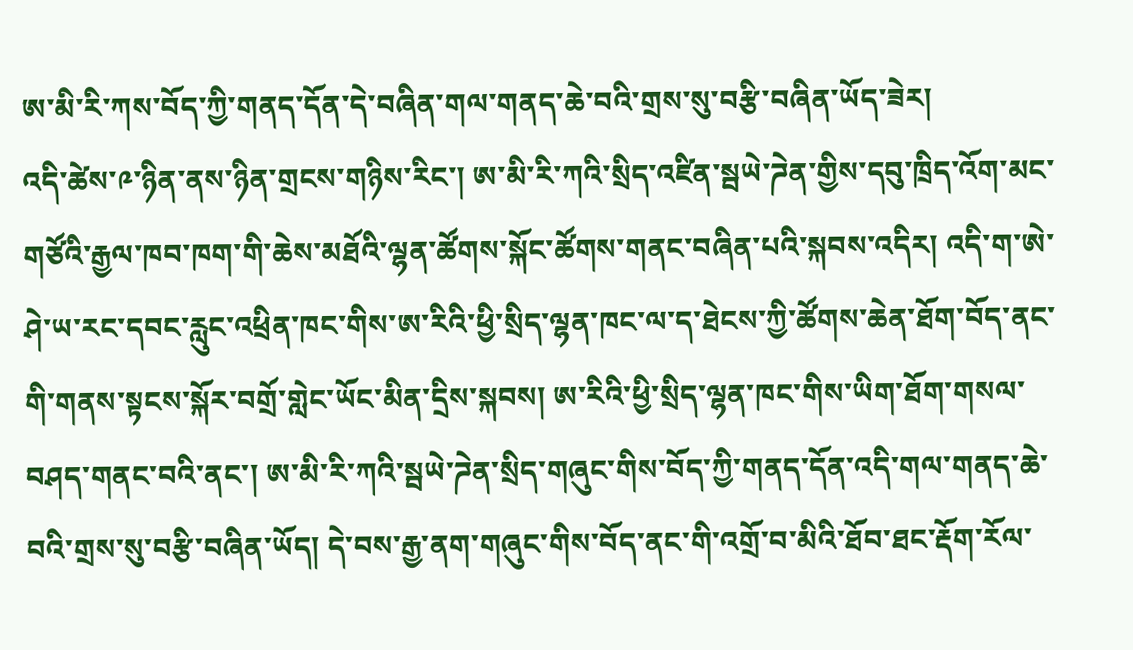ཨ་མི་རི་ཀས་བོད་ཀྱི་གནད་དོན་དེ་བཞིན་གལ་གནད་ཆེ་བའི་གྲས་སུ་བརྩི་བཞིན་ཡོད་ཟེར།
འདི་ཚེས་༩་ཉིན་ནས་ཉིན་གྲངས་གཉིས་རིང་། ཨ་མི་རི་ཀའི་སྲིད་འཛིན་སྦཡེ་ཌེན་གྱིས་དབུ་ཁྲིད་འོག་མང་གཙོའི་རྒྱལ་ཁབ་ཁག་གི་ཆེས་མཐོའི་ལྷན་ཚོགས་སྐོང་ཚོགས་གནང་བཞིན་པའི་སྐབས་འདིར། འདི་ག་ཨེ་ཤེ་ཡ་རང་དབང་རླུང་འཕྲིན་ཁང་གིས་ཨ་རིའི་ཕྱི་སྲིད་ལྷན་ཁང་ལ་ད་ཐེངས་ཀྱི་ཚོགས་ཆེན་ཐོག་བོད་ནང་གི་གནས་སྟངས་སྐོར་བགྲོ་གླེང་ཡོང་མིན་དྲིས་སྐབས། ཨ་རིའི་ཕྱི་སྲིད་ལྷན་ཁང་གིས་ཡིག་ཐོག་གསལ་བཤད་གནང་བའི་ནང་། ཨ་མི་རི་ཀའི་སྦཡེ་ཌེན་སྲིད་གཞུང་གིས་བོད་ཀྱི་གནད་དོན་འདི་གལ་གནད་ཆེ་བའི་གྲས་སུ་བརྩི་བཞིན་ཡོད། དེ་བས་རྒྱ་ནག་གཞུང་གིས་བོད་ནང་གི་འགྲོ་བ་མིའི་ཐོབ་ཐང་རྡོག་རོལ་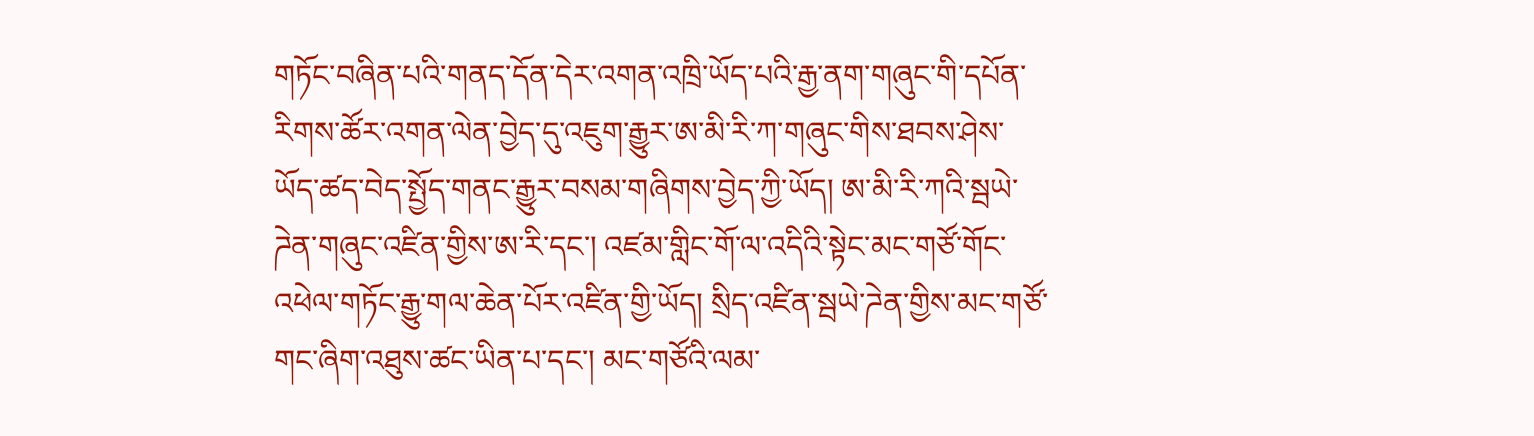གཏོང་བཞིན་པའི་གནད་དོན་དེར་འགན་འཁྲི་ཡོད་པའི་རྒྱ་ནག་གཞུང་གི་དཔོན་རིགས་ཚོར་འགན་ལེན་བྱེད་དུ་འཇུག་རྒྱུར་ཨ་མི་རི་ཀ་གཞུང་གིས་ཐབས་ཤེས་ཡོད་ཚད་བེད་སྤྱོད་གནང་རྒྱུར་བསམ་གཞིགས་བྱེད་ཀྱི་ཡོད། ཨ་མི་རི་ཀའི་སྦཡེ་ཌེན་གཞུང་འཛིན་གྱིས་ཨ་རི་དང་། འཛམ་གླིང་གོ་ལ་འདིའི་སྟེང་མང་གཙོ་གོང་འཕེལ་གཏོང་རྒྱུ་གལ་ཆེན་པོར་འཛིན་གྱི་ཡོད། སྲིད་འཛིན་སྦཡེ་ཌེན་གྱིས་མང་གཙོ་གང་ཞིག་འཐུས་ཚང་ཡིན་པ་དང་། མང་གཙོའི་ལམ་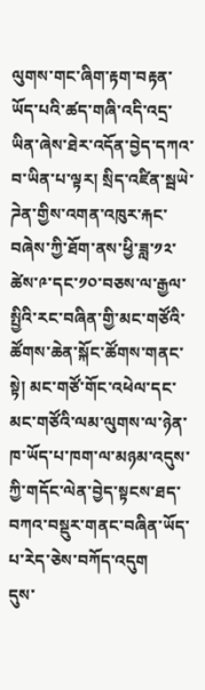ལུགས་གང་ཞིག་རྟག་བརྟན་ཡོད་པའི་ཚད་གཞི་འདི་འདྲ་ཡིན་ཞེས་ཐེར་འདོན་བྱེད་དཀའ་བ་ཡིན་པ་ལྟར། སྲིད་འཛིན་སྦཡེ་ཌེན་གྱིས་འགན་འཁུར་རྐང་བཞེས་ཀྱི་ཐོག་ནས་ཕྱི་ཟླ་༡༢་ཚེས་༩་དང་༡༠་བཅས་ལ་རྒྱལ་སྤྱིའི་རང་བཞིན་གྱི་མང་གཙོའི་ཚོགས་ཆེན་སྐོང་ཚོགས་གནང་སྟེ། མང་གཙོ་གོང་འཕེལ་དང་མང་གཙོའི་ལམ་ལུགས་ལ་ཉེན་ཁ་ཡོད་པ་ཁག་ལ་མཉམ་འདུས་ཀྱི་གདོང་ལེན་བྱེད་སྟངས་ཐད་བཀའ་བསྡུར་གནང་བཞིན་ཡོད་པ་རེད་ཅེས་བཀོད་འདུག
དུས་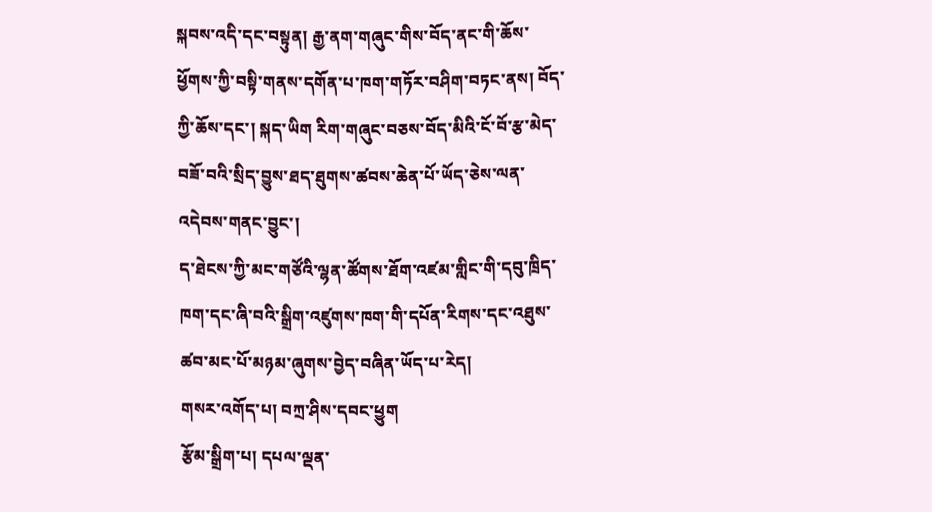སྐབས་འདི་དང་བསྟུན། རྒྱ་ནག་གཞུང་གིས་བོད་ནང་གི་ཆོས་ཕྱོགས་ཀྱི་བསྟི་གནས་དགོན་པ་ཁག་གཏོར་བཤིག་བཏང་ནས། བོད་ཀྱི་ཆོས་དང་། སྐད་ཡིག རིག་གཞུང་བཅས་བོད་མིའི་ངོ་བོ་རྩ་མེད་བཟོ་བའི་སྲིད་བྱུས་ཐད་ཐུགས་ཚབས་ཆེན་པོ་ཡོད་ཅེས་ལན་འདེབས་གནང་བྱུང་།
ད་ཐེངས་ཀྱི་མང་གཙོའི་ལྷན་ཚོགས་ཐོག་འཛམ་གླིང་གི་དབུ་ཁྲིད་ཁག་དང་ཞི་བའི་སྒྲིག་འཛུགས་ཁག་གི་དཔོན་རིགས་དང་འཐུས་ཚབ་མང་པོ་མཉམ་ཞུགས་བྱེད་བཞིན་ཡོད་པ་རེད།
གསར་འགོད་པ། བཀྲ་ཤིས་དབང་ཕྱུག
རྩོམ་སྒྲིག་པ། དཔལ་ལྡན་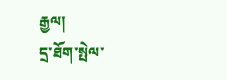རྒྱལ།
དྲ་ཐོག་སྤེལ་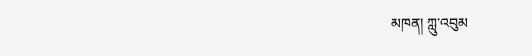མཁན། ཀླུ་འབུམ